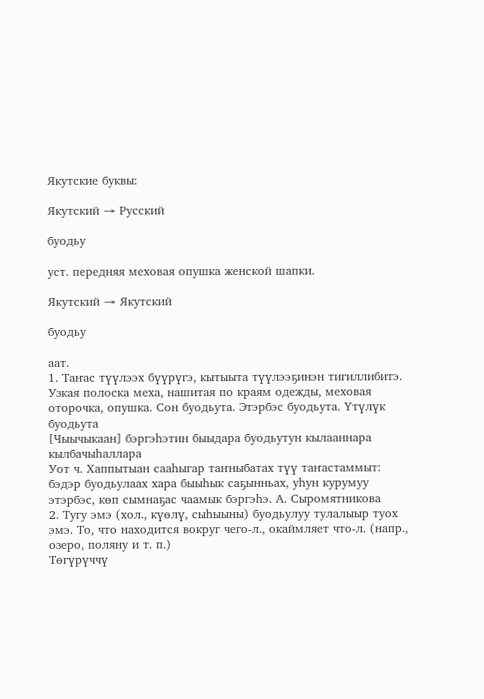Якутские буквы:

Якутский → Русский

буодьу

уст. передняя меховая опушка женской шапки.

Якутский → Якутский

буодьу

аат.
1. Таҥас түүлээх бүүрүгэ, кытыыта түүлээҕинэн тигиллибитэ. Узкая полоска меха, нашитая по краям одежды, меховая оторочка, опушка. Сон буодьута. Этэрбэс буодьута. Үтүлүк буодьута
[Чыычыкаан] бэргэһэтин быыдара буодьутун кылааннара кылбачыһаллара
Уот ч. Хаппытыан сааһыгар таҥныбатах түү таҥастаммыт: бэдэр буодьулаах хара быыһык саҕынньах, уһун курумуу этэрбэс, көп сымнаҕас чаамык бэргэһэ. А. Сыромятникова
2. Тугу эмэ (хол., күөлү, сыһыыны) буодьулуу тулалыыр туох эмэ. То, что находится вокруг чего-л., окаймляет что-л. (напр., озеро, поляну и т. п.)
Төгүрүччү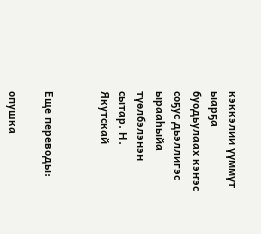кэккэлии үүммүт ыарҕа буодьулаах кэҥэс соҕус дьэллигэс ырааһыйа түөлбэлэнэн сытар. Н. Якутскай


Еще переводы:

опушка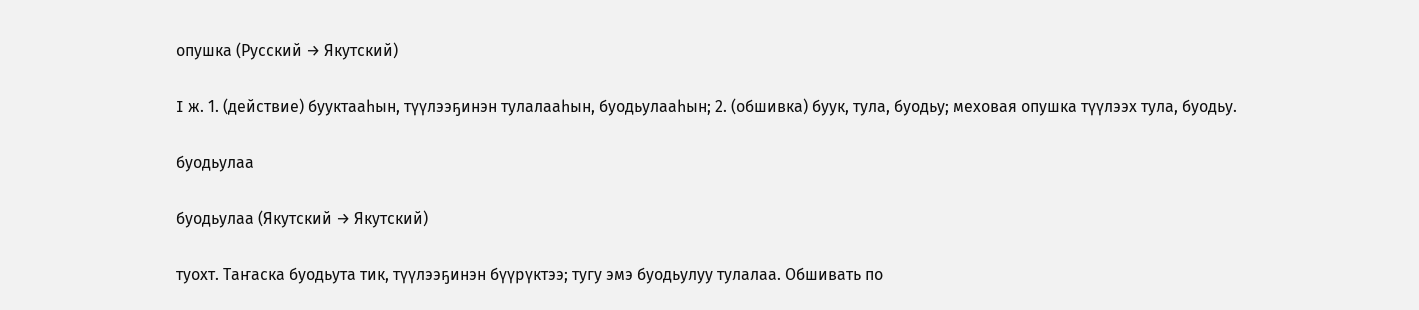опушка (Русский → Якутский)

I ж. 1. (действие) бууктааһын, түүлээҕинэн тулалааһын, буодьулааһын; 2. (обшивка) буук, тула, буодьу; меховая опушка түүлээх тула, буодьу.

буодьулаа

буодьулаа (Якутский → Якутский)

туохт. Таҥаска буодьута тик, түүлээҕинэн бүүрүктээ; тугу эмэ буодьулуу тулалаа. Обшивать по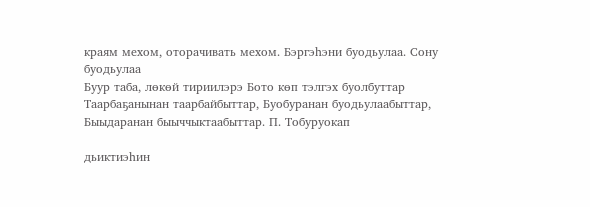краям мехом, оторачивать мехом. Бэргэһэни буодьулаа. Сону буодьулаа
Буур таба, лөкөй тириилэрэ Бото көп тэлгэх буолбуттар
Таарбаҕанынан таарбайбыттар, Буобуранан буодьулаабыттар, Быыдаранан быыччыктаабыттар. П. Тобуруокап

дьиктиэһин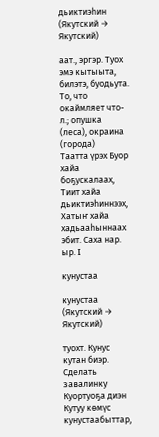дьиктиэһин (Якутский → Якутский)

аат., эргэр. Туох эмэ кытыыта, билэтэ, буодьута. То, что окаймляет что-л.; опушка (леса), окраина (города)
Таатта үрэх Буор хайа боҕускалаах, Тиит хайа дьиктиэһиннээх, Хатыҥ хайа хадьааһыннаах эбит. Саха нар. ыр. I

кунустаа

кунустаа (Якутский → Якутский)

туохт. Кунус кутан биэр. Сделать завалинку
Куортуоҕа диэн Кутуу көмүс кунустаабыттар,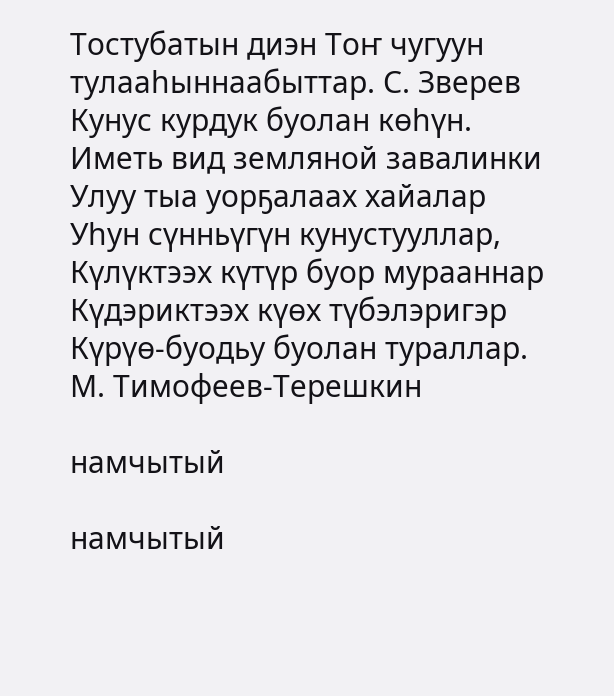Тостубатын диэн Тоҥ чугуун тулааһыннаабыттар. С. Зверев
Кунус курдук буолан көһүн. Иметь вид земляной завалинки
Улуу тыа уорҕалаах хайалар Уһун сүнньүгүн кунустууллар, Күлүктээх күтүр буор мурааннар Күдэриктээх күөх түбэлэригэр Күрүө-буодьу буолан тураллар. М. Тимофеев-Терешкин

намчытый

намчытый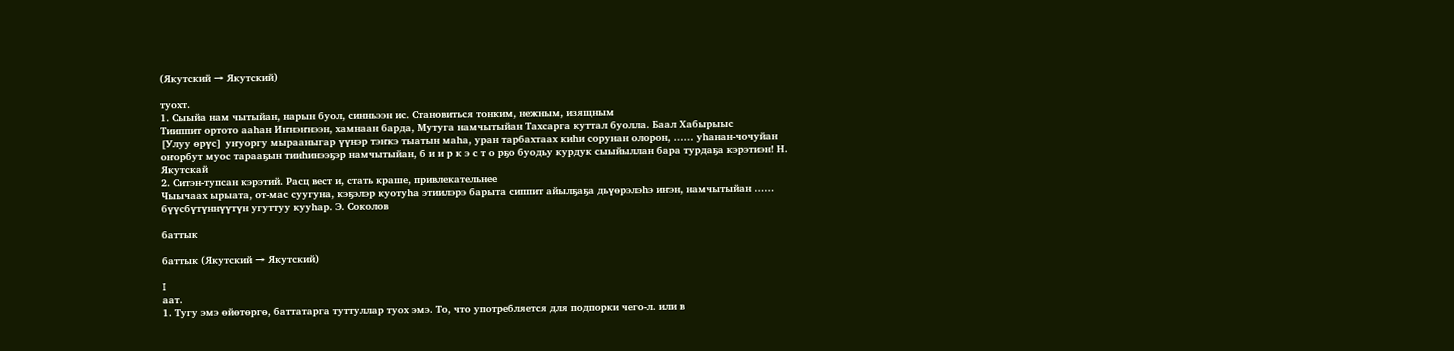(Якутский → Якутский)

туохт.
1. Сыыйа нам чытыйан, нарын буол, синньээн ис. Становиться тонким, нежным, изящным
Тииппит ортото ааһан Иҥнэҥнээн, хамнаан барда, Мутуга намчытыйан Тахсарга куттал буолла. Баал Хабырыыс
[Улуу өрүс] уҥуоргу мырааныгар үүнэр тэҥкэ тыатын маһа, уран тарбахтаах киһи сорунан олорон, …… уһанан-чочуйан оҥорбут муос тарааҕын тииһинээҕэр намчытыйан, б и и р к э с т о рҕо буодьу курдук сыыйыллан бара турдаҕа кэрэтиэн! Н. Якутскай
2. Ситэн-тупсан кэрэтий. Расц вест и, стать краше, привлекательнее
Чыычаах ырыата, от-мас суугуна, кэҕэлэр куотуһа этиилэрэ барыта сиппит айылҕаҕа дьүөрэлэһэ иҥэн, намчытыйан …… бүүсбүтүннүүтүн угуттуу кууһар. Э. Соколов

баттык

баттык (Якутский → Якутский)

I
аат.
1. Тугу эмэ өйөтөргө, баттатарга туттуллар туох эмэ. То, что употребляется для подпорки чего-л. или в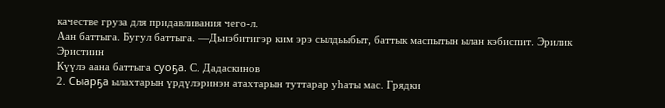качестве груза для придавливания чего-л.
Аан баттыга. Бугул баттыга. —Дьиэбитигэр ким эрэ сылдьыбыт, баттык маспытын ылан кэбиспит. Эрилик Эристиин
Күүлэ аана баттыга суоҕа. С. Дадаскинов
2. Сыарҕа ылахтарын үрдүлэринэн атахтарын туттарар уһаты мас. Грядки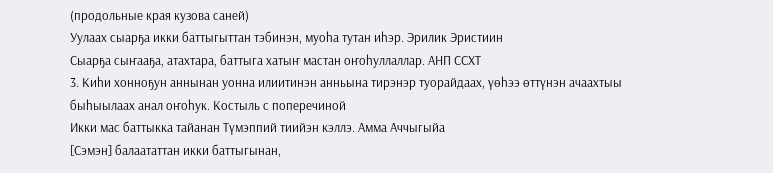(продольные края кузова саней)
Уулаах сыарҕа икки баттыгыттан тэбинэн, муоһа тутан иһэр. Эрилик Эристиин
Сыарҕа сыҥааҕа, атахтара, баттыга хатыҥ мастан оҥоһуллаллар. АНП ССХТ
3. Киһи хонноҕун аннынан уонна илиитинэн анньына тирэнэр туорайдаах, үөһээ өттүнэн ачаахтыы быһыылаах анал оҥоһук. Костыль с поперечиной
Икки мас баттыкка тайанан Түмэппий тиийэн кэллэ. Амма Аччыгыйа
[Сэмэн] балаататтан икки баттыгынан,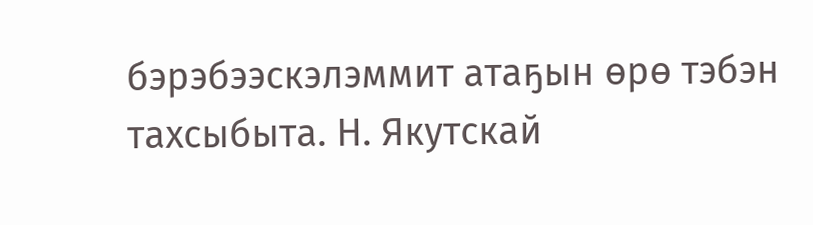бэрэбээскэлэммит атаҕын өрө тэбэн тахсыбыта. Н. Якутскай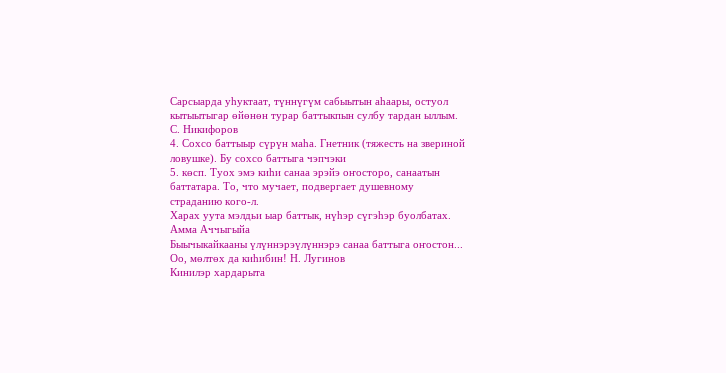Сарсыарда уһуктаат, түннүгүм сабыытын аһаары, остуол кытыытыгар өйөнөн турар баттыкпын сулбу тардан ыллым. С. Никифоров
4. Сохсо баттыыр сүрүн маһа. Гнетник (тяжесть на звериной ловушке). Бу сохсо баттыга чэпчэки
5. көсп. Туох эмэ киһи санаа эрэйэ оҥосторо, санаатын баттатара. То, что мучает, подвергает душевному страданию кого-л.
Харах уута мэлдьи ыар баттык, нүһэр сүгэһэр буолбатах. Амма Аччыгыйа
Быычыкайкааны үлүннэрэүлүннэрэ санаа баттыга оҥостон... Оо, мөлтөх да киһибин! Н. Лугинов
Кинилэр хардарыта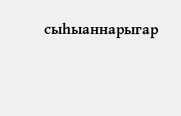сыһыаннарыгар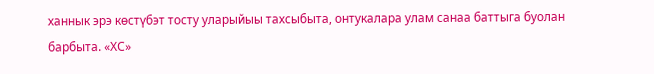ханнык эрэ көстүбэт тосту уларыйыы тахсыбыта, онтукалара улам санаа баттыга буолан барбыта. «ХС»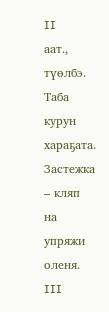II
аат., түөлбэ. Таба курун хараҕата. Застежка – кляп на упряжи оленя.
III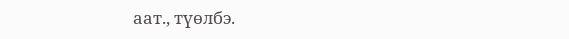аат., түөлбэ.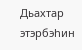Дьахтар этэрбэһин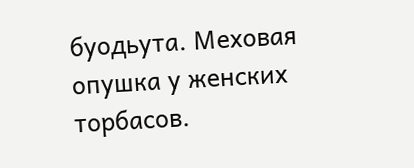буодьута. Меховая опушка у женских торбасов.